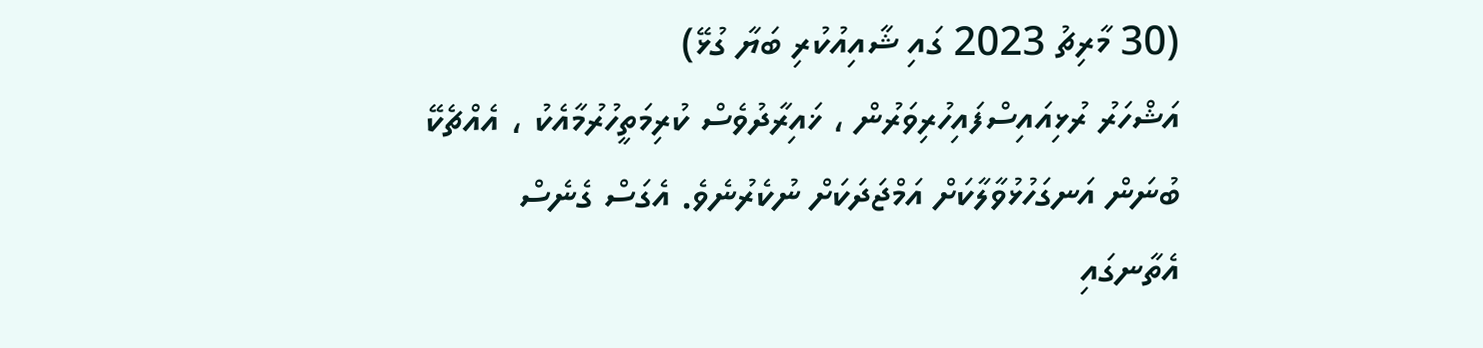(30 މާރިޗު 2023 ގައި ޝާއިއުކުރި ބަޔާ ގުޅޭ)
އަޝްހަރު ރުޅިއައިސްފައިހުރިވަރުން ، ޚައިރާދުވެސް ކުރިމަތީހުރުމާއެކު ، އެއްޗެކޭ ބުނަން އަނގަހުޅުވާލާކަށް އަމްޖަދަކަށް ނުކެރުނެވެ. އެގަސް ގެނެސް އެތާނގައި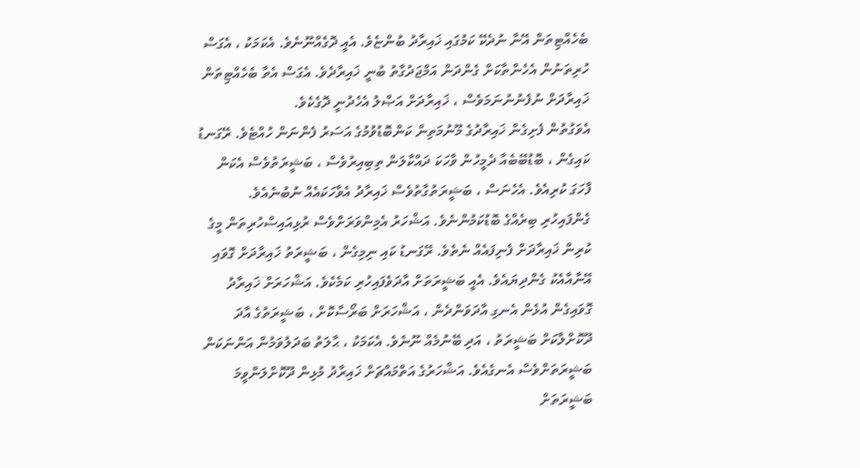ބެހެއްޓިތަން އޭނާ ނުދެކޭ ކަމުގައި ޚައިރާދު ބުންޏެވެ. އެއީ ދޮގެއްނޫނެވެ. އެކަމަކު ، އެގަސް ހުރިތަނުން އެހެންތާކަށް ގެންދަން އަމްޖަދުގާތު ބުނީ ޚައިރާދެވެ. އެގަސް އެތާ ބެހެއްޓިތަން ޚައިރާދަށް ނުފެނުނުނަމަވެސް ، ޚައިރާދަށް އަޞްލު އެހެދުނީ ދޮގެކެވެ.
އެވަގުތުން ފެށިގެން ޚައިރާދުގެ މޫނުމަތިން ކަންބޮޑުވުމުގެ އަސަރު ފެންނަން ހުއްޓެވެ. ރޭގަނޑު ކައިގެން ، ބޮޑުބޭބެއާ ދެމީހުން ވާހަކަ ދައްކާލަން ތިބިއިރުވެސް ، ބަޝީރަތުވެސް އެކަން ފާހަގަ ކުރިއެވެ. އެހެނަސް ، ބަޝީރަތުގާތުވެސް ޚައިރާދު އެވާހަކައެއް ނުބުނެއެވެ. ގެންފައިހުރި ބިރެއްގެ ބޮޑުކަމުންނެވެ. އަޝްހަރު އެމިންވަރަށްވެސް ރުޅިއައިސްހުރިތަން މީގެ ކުރިން ޚައިރާދަށް ފެނިފައެއް ނެތެވެ. ރޭގަނޑު ކައި ނިމިގެން ، ބަޝީރަތު ޚައިރާދަށް ގޮވައި އޭނާއާއެކު ގެންދިޔައެވެ. އެއީ ބަޝީރަތަށް އާދަވެފައިހުރި ކަމެކެވެ. އަޝްހަރަށް ޚައިރާދު ގޮވައިގެން އުޅެން އެނގި އާދަވަންދެން ، އަޝްހަރަށް ބަރޯސާކޮށް ، ބަޝީރަތުގެ އާދަ ދޫކޮށްލާކަށް ބަޝީރަތު ، އަދި ބޭނުމެއް ނޫނެވެ. އެކަމަކު ، ޙާލަތު ބަދަލުވަމުން އަންނަކަން ބަޝީރަތަށްވެސް އެނގެއެވެ. އަޝްހަރުގެ އަތްމައްޗަށް ޚައިރާދު މުޅިން ދޫކޮށްލަންވީމަ ބަޝީރަތަށް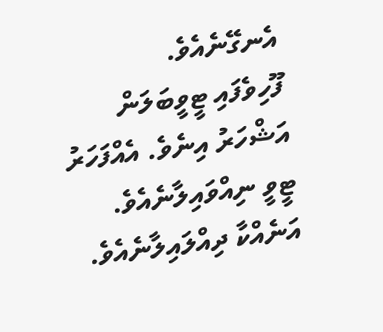އެނގޭނެއެވެ.
ފޫހިވެފައި ޓީވީބަލަން އަޝްހަރު އިނެވެ. އެއްފަހަރު ޓީވީ ނިއްވައިލާނެއެވެ. އަނެއްކާ ދިއްލައިލާނެއެވެ.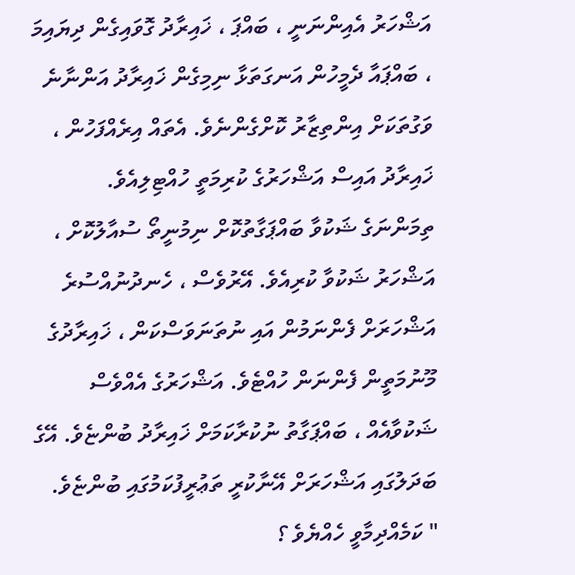އަޝްހަރު އެއިންނަނީ ، ބައްޕަ ، ޚައިރާދު ގޮވައިގެން ދިޔައިމަ ، ބައްޕައާ ދެމީހުން އަނގަތަޅާ ނިމިގެން ޚައިރާދު އަންނާނެ ވަގުތަކަށް އިންތިޒާރު ކޮށްގެންނެވެ. އެތައް އިރެއްފަހުން ، ޚައިރާދު އައިސް އަޝްހަރުގެ ކުރިމަތީ ހުއްޓިލިއެވެ.
ތިމަންނަގެ ޝަކުވާ ބައްޕަގާތުކޮށް ނިމުނީތޯ ސުއާލުކޮށް ، އަޝްހަރު ޝަކުވާ ކުރިއެވެ. އޭރުވެސް ، ހެނދުނުއްސުރެ އަޝްހަރަށް ފެންނަމުން އައި ނުތަނަވަސްކަން ، ޚައިރާދުގެ މޫނުމަތީން ފެންނަން ހުއްޓެވެ. އަޝްހަރުގެ އެއްވެސް ޝަކުވާއެއް ، ބައްޕަގާތު ނުކުރާކަމަށް ޚައިރާދު ބުންޏެވެ. އޭގެ ބަދަލުގައި އަޝްހަރަށް އޭނާކުރީ ތަޢުރީފުކަމުގައި ބުންޏެވެ.
" ކަމެއްދިމާވީ ހެއްޔެވެ ؟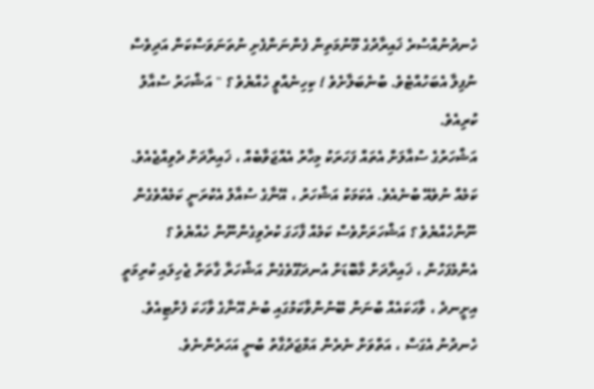ހެނދުނުއްސުރެ ޚައިރާދުގެ މޫނުމަތިން ފެންނަންފެށި ނުތަނަވަސްކަން އަދިވެސް ނުފިލާ އެބަހުއްޓެވެ. ބުނެބަލާށެވެ ! ކިހިނެއްވީ ހެއްޔެވެ ؟ " އަޝްހަރު ސުއާލު ކުރިއެވެ.
އަޝްހަރުގެ ސުއާލަށް އެތައް ފަހަރަކު މިހާރު އެއްޖަވާބެއް ، ޚައިރާދަށް ދެވިއްޖެއެވެ. ކަމެއް ނުވެއޭ ބުނެއެވެ. އެކަމަކު އަޝްހަރު ، އޭނާގެ ސުއާލު އެކުރަނީ ކަމެއްވެގެން ނޫންހެއްޔެވެ ؟ އަޝްހަރަށްވެސް ކަމެއް ފާހަގަ ކުރެވިގެންނޫން ހެއްޔެވެ ؟ އެންމެފަހުން ، ޚައިރާދަށް މާބޮޑަށް އުނދަގޫވެގެން އަޝްހަރާ ގާތަށް ޖެހިލައި ކުރިމަތީ އިށީނދެ ، ވާހަކައެއް ބުނަން ބޭނުންވާކަމުގައި ބުނެ އޭނާގެ ވާހަކަ ފެށްޓިއެވެ.
ހެނދުނު އެގަސް ، އަތްވަށް ނެރެން އަމްޖަދުގާތު ބުނީ އަހަރެންނެވެ.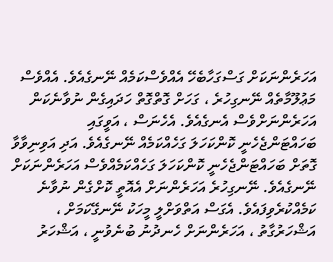އަހަރެންނަކަށް ގަސްގަހާބެހޭ އެއްވެސްކަމެއް ނޭނގެއެވެ. އެއްވެސް މަޢުލޫމާތެއް ނޭނގިހުރެ ، ގަހަށް ގޮތްގޮތް ހަދައިގެން ނުވާނެކަން އަހަރެންނަށްވެސް އެނގެއެވެ. އެހެނަސް ، އަވީގައި ބަހައްޓަންޖެހެނީ ކޮންކަހަލަ ގަހެއްކަމެއް ނޭނގެއެވެ. އަދި އަވިނިވާވާ ގޮތަށް ބަހައްޓަންޖެހެނީ ކޮންކަހަލަ ގަހެއްކަމެއްވެސް އަހަރެންނަކަށް ނޭނގެއެވެ. ނޭނގިހުރެ އަހަރެންނަށް އެއޮތީ ކޮށްގެން ނުވާނެ ކަމެއްކުރެވިފައެވެ. އެގަސް އަތްވަށްލީ މީހަކު ނޭނގޭކަމަށް ، އަޝްހަރުގާތު ، އަހަރެންނަށް ހެނދުނު ބުނެވުނީ ، އަޝްހަރު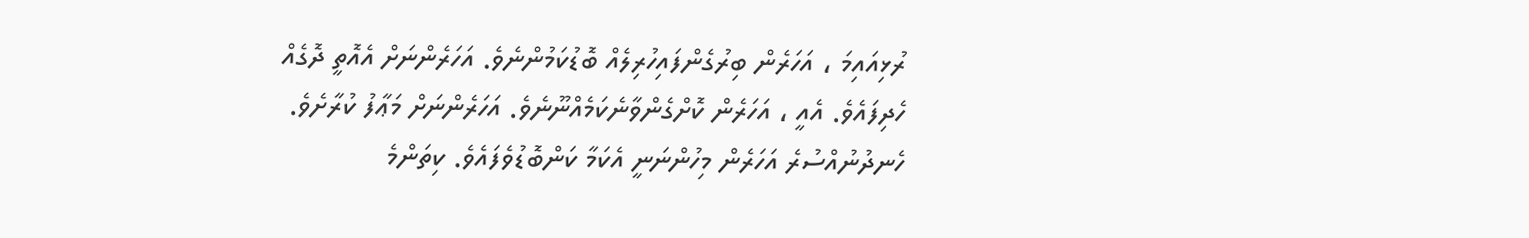ރުޅިއައިމަ ، އަހަރެން ބިރުގެންފައިހުރިލެއް ބޮޑުކަމުންނެވެ. އަހަރެންނަށް އެއޮތީ ދޮގެއް ހެދިފައެވެ. އެއީ ، އަހަރެން ކޮށްގެންވާނެކަމެއްނޫނެވެ. އަހަރެންނަށް މަޢާފު ކުރާށެވެ. ހެނދުނުއްސުރެ އަހަރެން މިހުންނަނީ އެކަމާ ކަންބޮޑުވެފައެވެ. ކިތަންމެ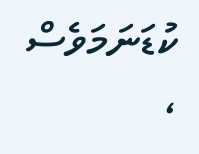ކުޑަނަމަވެސް ،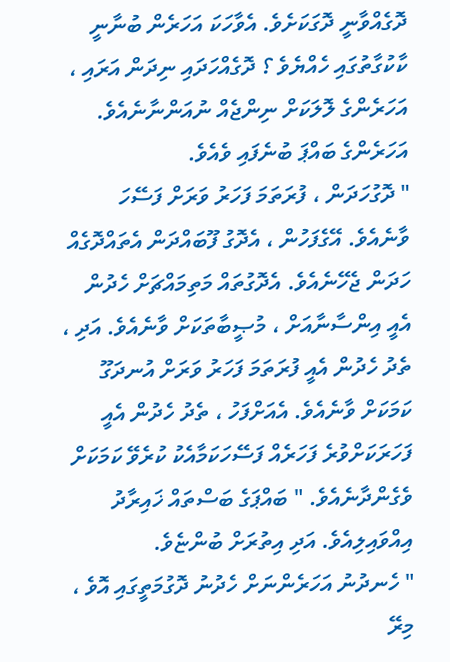ދޮގެއްވާނީ ދޮގަކަށެވެ. އެވާހަކަ އަހަރެން ބުނާނީ ކާކުގާތުގައި ހެއްޔެވެ ؟ ދޮގެއްހަދައި ނިދަން އަރައި ، އަހަރެންގެ ލޮލަކަށް ނިންޖެއް ނުއަންނާނެއެވެ. އަހަރެންގެ ބައްޕަ ބުނެފައި ވެއެވެ.
" ދޮގުހަދަން ، ފުރަތަމަ ފަހަރު ވަރަށް ފަސޭހަ ވާނެއެވެ. އޭގެފަހުން ، އެދޮގު ފޫބައްދަން އެތައްދޮގެއް ހަދަން ޖެހޭނެއެވެ. އެދޮގުތައް މަތިމައްޗަށް ހެދުން އެއީ އިންސާނާއަށް ، މުޞީބާތަކަށް ވާނެއެވެ. އަދި ، ތެދު ހެދުން އެއީ ފުރަތަމަ ފަހަރު ވަރަށް އުނދަގޫ ކަމަކަށް ވާނެއެވެ. އެއަށްފަހު ، ތެދު ހެދުން އެއީ ފަހަރަކަށްވުރެ ފަހަރެއް ފަސޭހަކަމާއެކު ކުރެވޭ ކަމަކަށް ވެގެންދާނެއެވެ. " ބައްޕަގެ ބަސްތައް ޚައިރާދު އިއްވައިލިއެވެ. އަދި އިތުރަށް ބުންޏެވެ.
" ހެނދުނު އަހަރެންނަށް ހެދުނު ދޮގުމަތީގައި އޮވެ ، މިރޭ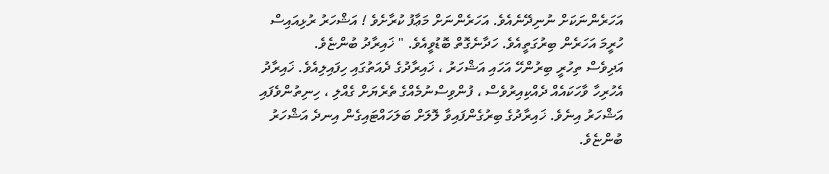އަހަރެންނަކަށް ނުނިދޭނެއެވެ. އަހަރެންނަށް މަޢާފު ކުރާށެވެ ! އަޝްހަރު ރުޅިއައިސް ހުރީމަ އަހަރެން ބިރުގަތީއެވެ. ހަދާނެގޮތް ބޮޑުވީއެވެ. " ޚައިރާދު ބުންޏެވެ.
އަދިވެސް ތިހުރީ ބިރުންހޭ އަހައި އަޝްހަރު ، ޚައިރާދުގެ ދެއަތުގައި ހިފައިލިއެވެ. ޚައިރާދު އެހުރިހާ ވާހަކައެއް ދެއްކިއިރުވެސް ، ފުންވިސްނުމެއްގެ ތެރެޔަށް ގެއްލި ، ހިނިތުންވެފައި އަޝްހަރު އިނެވެ. ޚައިރާދުގެ ބިރުގެންފައިވާ ލޮލަށް ބަލަހައްޓައިގެން އިނދެ އަޝްހަރު ބުންޏެވެ.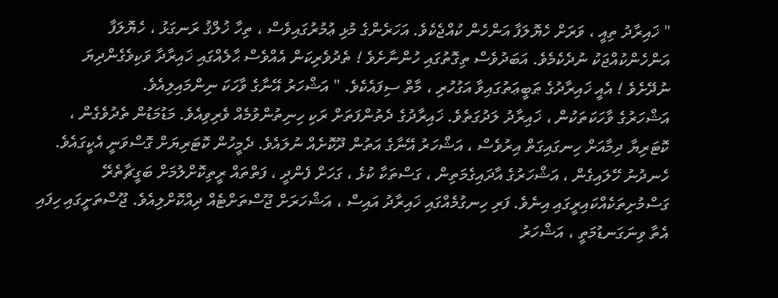" ޚައިރާދު ތިއީ ، ވަރަށް ހެޔޮލަފާ އަންހެން ކުއްޖެކެވެ. އަހަރެންގެ މުޅި ޢުމުރުގައިވެސް ، ތިހާ ޚުލްޤު ރަނގަޅު ، ހެޔޮލަފާ އަންހެންކުއްޖަކު ނުދެކެމެވެ. އަބަދުވެސް ތިގޮތުގައި ހުންނާށެވެ ! ތެދުވެރިކަން އެއްވެސް ޙާލެއްގައި ޚައިރާދާ ވަކިވެގެންދިޔަ ނުދޭށެވެ ! އެއީ ޚައިރާދުގެ ޠަބީޢަތުގައިވާ އަގުހުރި ، މާތް ސިފައެކެވެ. " އަޝްހަރު އޭނާގެ ވާހަކަ ނިންމައިލިއެވެ.
އަޝްހަރުގެ ވާހަކަތަކުން ، ޚައިރާދު ލަދުގަތެވެ. ޚައިރާދުގެ ދެތުންފަތަށް ރަކި ހިނިތުންވުމެއް ވެރިވިއެވެ. މަޑުމަޑުން ތެދުވެގެން ، ކޮޓަރިޔާ ދިމާއަށް ހިނގައިގަތް އިރުވެސް ، އަޝްހަރު އޭނާގެ އަތުން ދޫކޮށެއް ނުލައެވެ. ދެމީހުން ކޮޓަރިޔަށް ގޮސްވަނީ އެކީގައެވެ.
ހެނދުނު ހޭލައިގެން ، އަޝްހަރުގެ އާދައިގެމަތިން ، ގަސްތަކާ ކުޅެ ، ގަހަށް ފެންދީ ، ފަތްތައް ރީތިކޮށްލުމަށް ބަގީޗާތެރޭ ގަސްމުށިތަކެއްކައިރީގައި އިނެވެ. ފަރި ހިނގުމެއްގައި ޚައިރާދު އައިސް ، އަޝްހަރަށް ޖޫސްތަށްޓެއް ދިއްކޮށްލިއެވެ. ޖޫސްތަށީގައި ހިފައި އެތާ ވިނަގަނޑުމަތީ ، އަޝްހަރު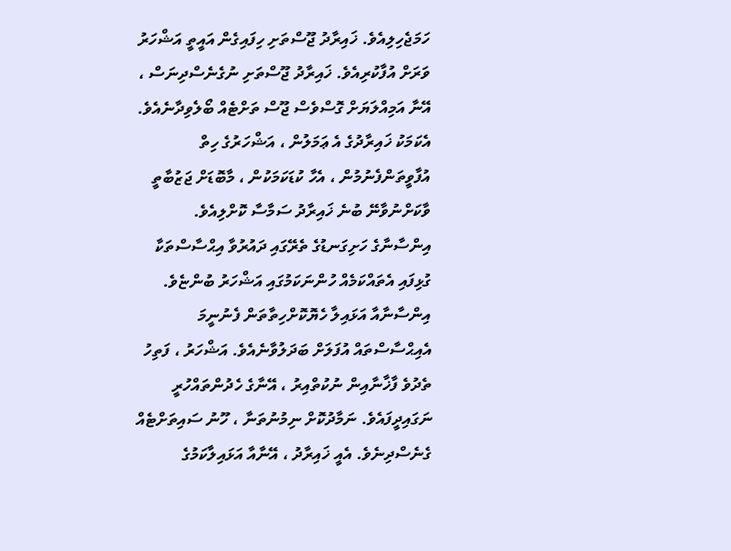ހަމަޖެހިލިއެވެ. ޚައިރާދު ޖޫސްތަށި ހިފައިގެން އައީތީ އަޝްހަރު ވަރަށް އުފާކުރިއެވެ. ޚައިރާދު ޖޫސްތަށި ނުގެނެސްދިނަސް ، އޭނާ އަމިއްލަޔަށް ގޮސްވެސް ޖޫސް ތަށްޓެއް ބޯލެވިދާނެއެވެ. އެކަމަކު ޚައިރާދުގެ އެ ޢަމަލުން ، އަޝްހަރުގެ ހިތް އުފާވީތަންފެނުމުން ، އެހާ ކުޑަކަމަކުން ، މާބޮޑަށް ޖަޒުބާތީ ވާކަށްނުވާނޭ ބުނެ ޚައިރާދު ސަމާސާ ކޮށްލިއެވެ.
އިންސާނާގެ ހަށިގަނޑުގެ ތެރޭގައި ދައުރުވާ އިޙްސާސްތަކާ ގުޅިފައި އެތައްކަމެއް ހުންނަކަމުގައި އަޝްހަރު ބުންޏެވެ. އިންސާނާއާ އަޅައިލާ ހެޔޮކޮށްހިތާތަން ފެނުނީމަ އެއިޙްސާސްތައް އުފަލަށް ބަދަލުވާނެއެވެ. އަޝްހަރު ، ފަތިހު ތެދުވެ ފާޚާނާއިން ނުކުތްއިރު ، އޭނާގެ ހެދުންތައްހުރީ ނަގައިދީފައެވެ. ނަމާދުކޮށް ނިމުނުތަނާ ، ހޫނު ސައިތަށްޓެއް ގެނެސްދިނެވެ. އެއީ ޚައިރާދު ، އޭނާއާ އަޅައިލާކަމުގެ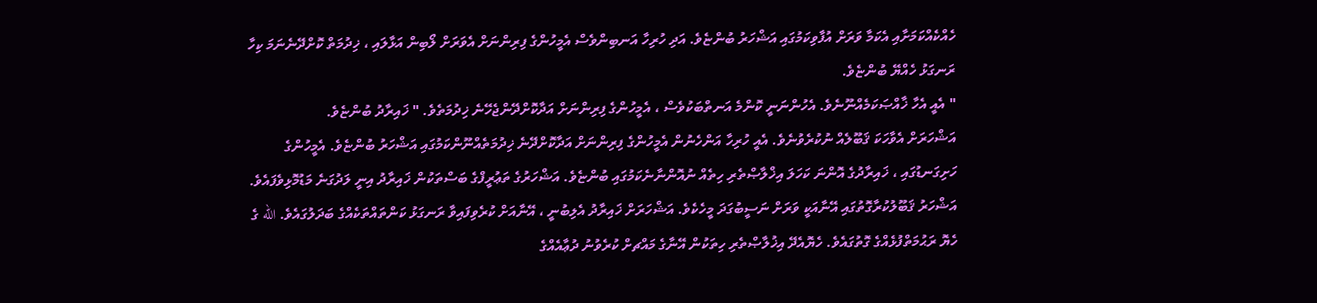ހެއްކެއްކަމަށާއި އެކަމާ ވަރަށް އުފާވިކަމުގައި އަޝްހަރު ބުންޏެވެ. އަދި ހުރިހާ އަނބިންވެސް އެމީހުންގެ ފިރިންނަށް އެވަރަށް ލޯބިން އަޅާލައި ، ޚިދުމަތް ކޮށްދޭނެނަމަ ކިހާ ރަނގަޅު ހެއްޔޭ ބުންޏެވެ.
" އެއީ އެހާ ޚާއްޞަކަމެއްނޫނެވެ. އެހުންނަނީ ކޮންމެ އަނތްބަކުވެސް ، އެމީހުންގެ ފިރިންނަށް އަދާކޮށްދޭންޖެހޭނެ ޚިދުމަތެވެ. " ޚައިރާދު ބުންޏެވެ.
އަޝްހަރަށް އެވާހަކަ ޤަބޫލެއް ނުކުރެވުނެވެ. އެއީ ހުރިހާ އަންހެނުން އެމީހުންގެ ފިރިންނަށް އަދާކޮށްދޭނެ ޚިދުމަތެއްނޫންކަމުގައި އަޝްހަރު ބުންޏެވެ. އެމީހުންގެ ހަށިގަނޑުގައި ، ޚައިރާދުގެ އޮންނަ ކަހަލަ އިޚްލާޞްތެރި ހިތެއް ނުއޮންނާނެކަމުގައި ބުންޏެވެ. އަޝްހަރުގެ ތަޢުރީފްގެ ބަސްތަކުން ޚައިރާދު އިނީ ލަދުގަނެ މަޑުމޮޅިވެފައެވެ. އަޝްހަރު ޤަބޫލުކުރާގޮތުގައި އޭނާއަކީ ވަރަށް ނަސީބުގަދަ މީހެކެވެ. އަޝްހަރަށް ޚައިރާދު އެލިބުނީ ، އޭނާއަށް ކުރެވިފައިވާ ރަނގަޅު ކަންތައްތަކެއްގެ ބަދަލުގައެވެ. الله ގެ ހެޔޮ ރަޙުމަތްފުޅެއްގެ ގޮތުގައެވެ. ހެޔޮއެދޭ އިޚުލާޞްތެރި ހިތަކުން އޭނާގެ މައްޗށް ކުރެވުނު ދުޢާއެއްގެ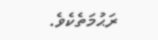ރަޙުމަތެކެވެ.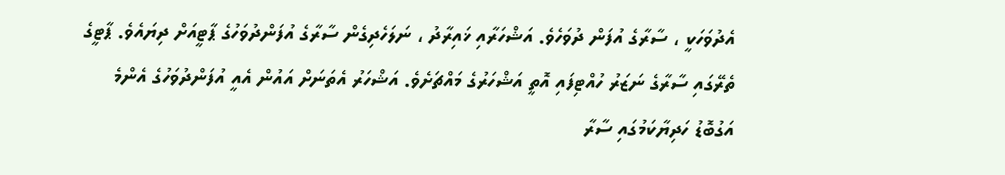އެދުވަހަކީ ، ސާރާގެ އުފަން ދުވަހެވެ. އަޝްހަރާއި ޚައިރާދު ، ނަލަހެދިގެން ސާރާގެ އުފަންދުވަހުގެ ޕާޓީއަށް ދިޔައެވެ. ޕާޓީގެ ތެރޭގައި ސާރާގެ ނަޒަރު ހުއްޓިފައި އޮތީ އަޝްހަރުގެ މައްޗަށެވެ. އަޝްހަރު އެތަނަށް އައުން އެއީ އުފަންދުވަހުގެ އެންމެ އަގުބޮޑު ހަދިޔާކަމުގައި ސާރާ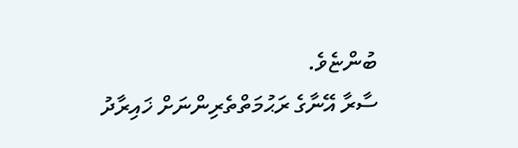ބުންޏެވެ.
ސާރާ އޭނާގެ ރަޙުމަތްތެރިންނަށް ޚައިރާދު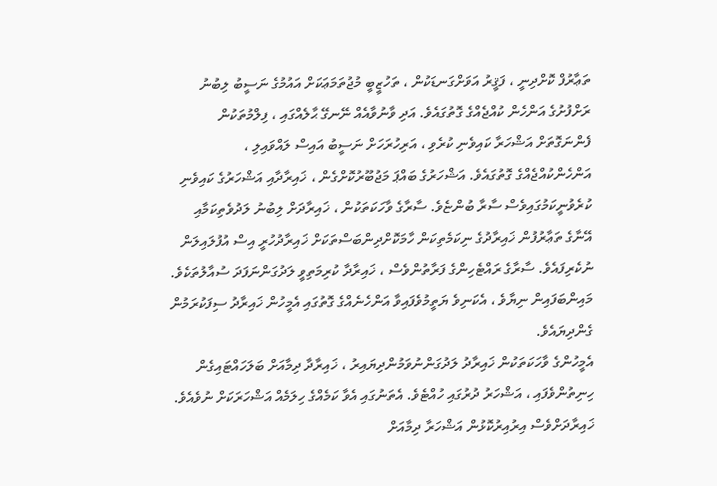ތަޢާރުފް ކޮށްދިނީ ، ފަޤީރު އަވަށްގަނޑަކުން ، ތަހުޒީބީ މުޖުތަމަޢަކަށް އައުމުގެ ނަސީބު ލިބުނު ރަށްފުށުގެ އަންހެން ކުއްޖެއްގެ ގޮތުގައެވެ. އަދި ވާނުވާއެއް ނޭނގޭ ޙާލެއްގައި ، ފިލްމުތަކުން ފެންނަގޮތަށް އަޝްހަރާ ކައިވެނި ކުރެވި ، އަރިހުރަހަށް ނަސީބު އައިސް ލައްވައިލި ، އަންހެންކުއްޖެއްގެ ގޮތުގައެވެ. އަޝްހަރުގެ ބައްޕަ މަޖުބޫރުކޮށްގެން ، ޚައިރާދާއި އަޝްހަރުގެ ކައިވެނި ކުރެވުނީކަމުގައިވެސް ސާރާ ބުންޏެވެ. ސާރާގެ ވާހަކަތަކުން ، ޚައިރާދަށް ލިބުނު ލަދުވެތިކަމާއި އޭނާގެ ތަޢާރުފުން ޚައިރާދުގެ ނިކަމެތިކަން ހާމަކޮށްދިންބަސްތަކަށް ޚައިރާދުހުރީ އިސް އުފުލައިލަން ނުކެރިފައެވެ. ސާރާގެ ރައްޓެހިންގެ ފަރާތުންވެސް ، ޚައިރާދާ ކުރިމަތިވީ ލަދުގަންނަފަދަ ސުއާލުތަކެވެ. މައިންބަފައިން ނިޔާވެ ، އެކަނިވެ ޔަތީމުވެފައިވާ އަންހެނެއްގެ ގޮތުގައި އެމީހުން ޚައިރާދު ސިފަކުރަމުން ގެންދިޔައެވެ.
އެމީހުންގެ ވާހަކަތަކުން ޚައިރާދު ލަދުގަންނުވަމުންދިޔައިރު ، ޚައިރާދާ ދިމާއަށް ބަލަހައްޓައިގެން ހިނިތުންވެފައި ، އަޝްހަރު ދުރުގައި ހުއްޓެވެ. އެތަނުގައި އެވާ ކަމެއްގެ ހިލަމެއް އަޝްހަރަކަށް ނުވެއެވެ. ޚައިރާދަށްވެސް އިރުއިރުކޮޅުން އަޝްހަރާ ދިމާއަށް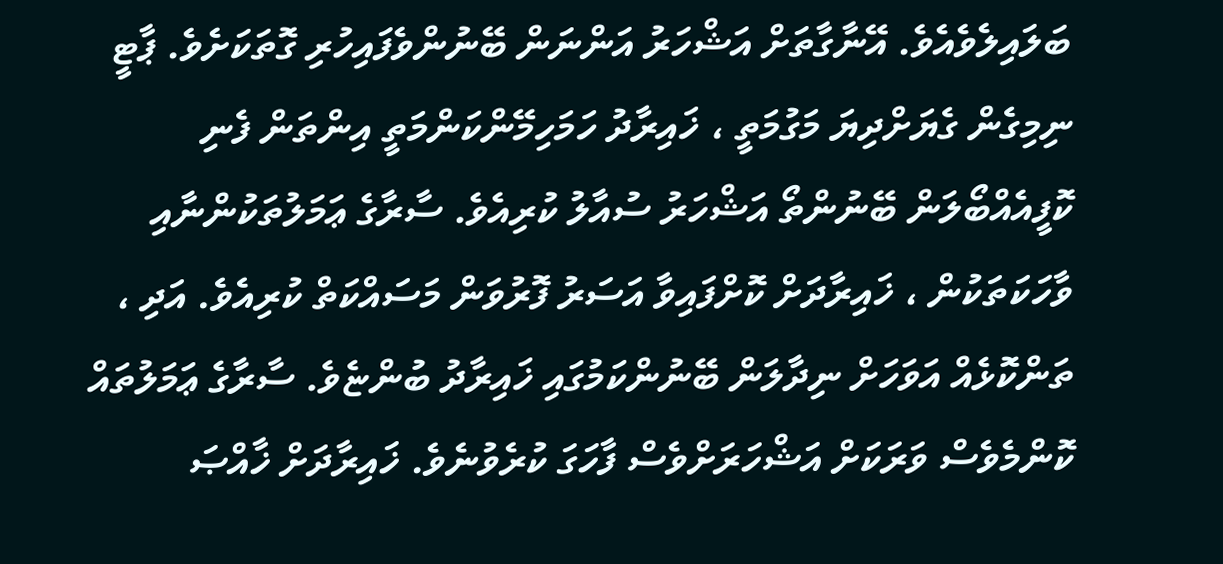ބަލައިލެވެއެވެ. އޭނާގާތަށް އަޝްހަރު އަންނަން ބޭނުންވެފައިހުރި ގޮތަކަށެވެ. ޕާޓީ ނިމިގެން ގެޔަށްދިޔަ މަގުމަތީ ، ޚައިރާދު ހަމަހިމޭންކަންމަތީ އިންތަން ފެނި ކޮފީއެއްބޯލަން ބޭނުންތޯ އަޝްހަރު ސުއާލު ކުރިއެވެ. ސާރާގެ ޢަމަލުތަކުންނާއި ވާހަކަތަކުން ، ޚައިރާދަށް ކޮށްފައިވާ އަސަރު ފޮރުވަން މަސައްކަތް ކުރިއެވެ. އަދި ، ތަންކޮޅެއް އަވަހަށް ނިދާލަން ބޭނުންކަމުގައި ޚައިރާދު ބުންޏެވެ. ސާރާގެ ޢަމަލުތައް ކޮންމެވެސް ވަރަކަށް އަޝްހަރަށްވެސް ފާހަގަ ކުރެވުނެވެ. ޚައިރާދަށް ޚާއްޞަ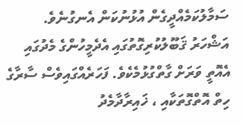ސަމާލުކަމެއްދީގެން އުޅުނުކަން އެނގުނެވެ. އަޝްހަރު ޤަބޫލުކުރިގޮތުގައި އެދެމީހުންގެ މެދުގައި އެއޮތީ ވަރަށް ގާތްގުޅުމެކެވެ. ފަހަރެއްގައިވެސް ސާރާގެ ހިތް އޮތްގޮތަކާއި ، ޚައިރާދާމެދު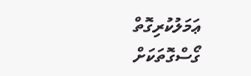ޢަމަލުކުރިގޮތް ގޯސްގޮތަކަށް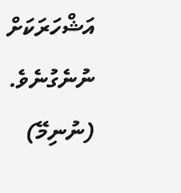އަޝްހަރަކަށް ނުނެގުނެވެ.
(ނުނިމޭ)